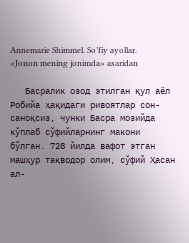Annemarie Shimmel. So’fiy ayollar. «Jonon mening jonimda» asaridan

   Басралик озод этилган қул аёл Робийа ҳақидаги ривоятлар сон-саноқсиз, чунки Басра мозийда кўплаб сўфийларнинг макони бўлган. 728 йилда вафот этган машҳур тақводор олим, сўфий Ҳасан ал-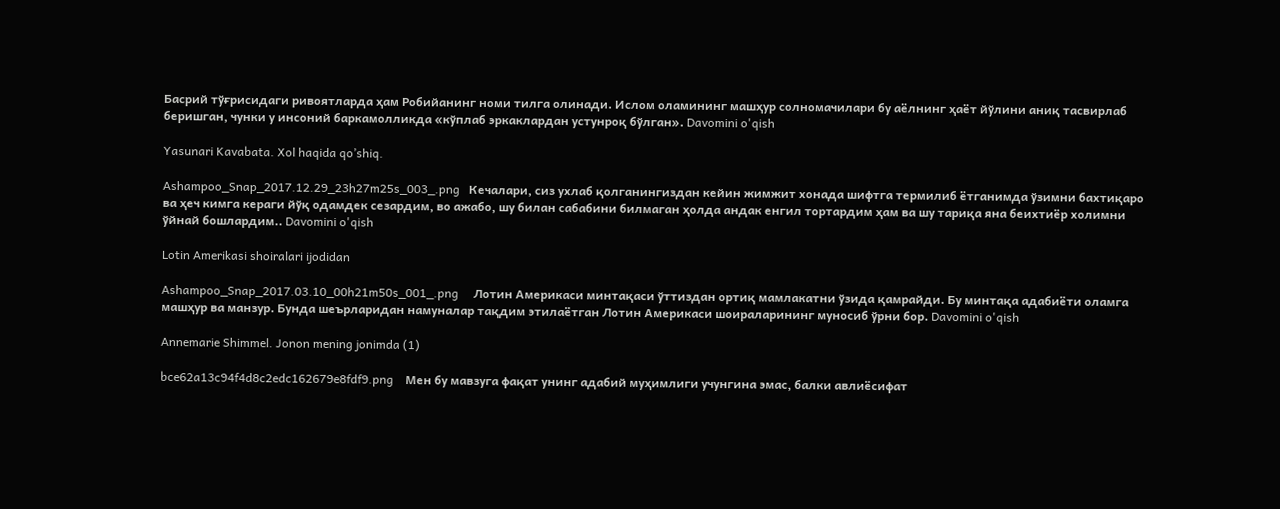Басрий тўғрисидаги ривоятларда ҳам Робийанинг номи тилга олинади. Ислом оламининг машҳур солномачилари бу аёлнинг ҳаёт йўлини аниқ тасвирлаб беришган, чунки у инсоний баркамолликда «кўплаб эркаклардан устунроқ бўлган». Davomini o'qish

Yasunari Kavabata. Xol haqida qo’shiq.

Ashampoo_Snap_2017.12.29_23h27m25s_003_.png   Кечалари, сиз ухлаб қолганингиздан кейин жимжит хонада шифтга термилиб ётганимда ўзимни бахтиқаро ва ҳеч кимга кераги йўқ одамдек сезардим, во ажабо, шу билан сабабини билмаган ҳолда андак енгил тортардим ҳам ва шу тариқа яна беихтиёр холимни ўйнай бошлардим.. Davomini o'qish

Lotin Amerikasi shoiralari ijodidan

Ashampoo_Snap_2017.03.10_00h21m50s_001_.png     Лотин Америкаси минтақаси ўттиздан ортиқ мамлакатни ўзида қамрайди. Бу минтақа адабиёти оламга машҳур ва манзур. Бунда шеърларидан намуналар тақдим этилаётган Лотин Америкаси шоираларининг муносиб ўрни бор. Davomini o'qish

Annemarie Shimmel. Jonon mening jonimda (1)

bce62a13c94f4d8c2edc162679e8fdf9.png    Мен бу мавзуга фақат унинг адабий муҳимлиги учунгина эмас, балки авлиёсифат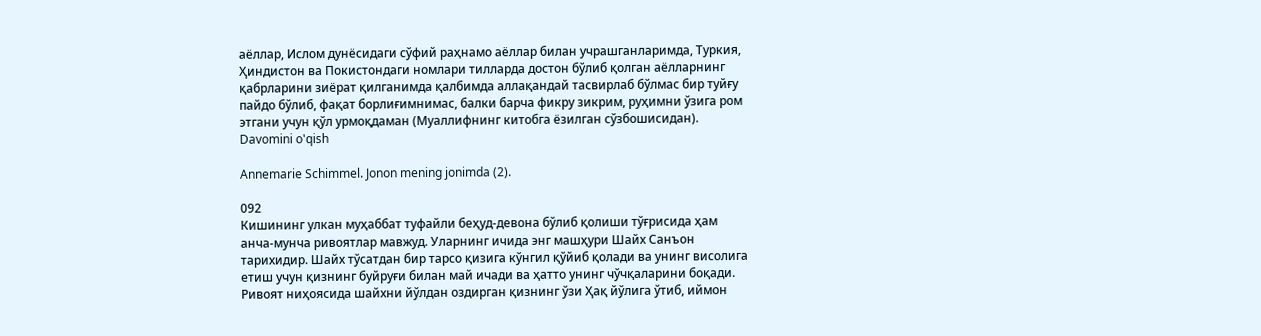аёллар, Ислом дунёсидаги сўфий раҳнамо аёллар билан учрашганларимда, Туркия, Ҳиндистон ва Покистондаги номлари тилларда достон бўлиб қолган аёлларнинг қабрларини зиёрат қилганимда қалбимда аллақандай тасвирлаб бўлмас бир туйғу пайдо бўлиб, фақат борлиғимнимас, балки барча фикру зикрим, руҳимни ўзига ром этгани учун қўл урмоқдаман (Муаллифнинг китобга ёзилган сўзбошисидан). Davomini o'qish

Annemarie Schimmel. Jonon mening jonimda (2).

092
Кишининг улкан муҳаббат туфайли беҳуд-девона бўлиб қолиши тўғрисида ҳам анча-мунча ривоятлар мавжуд. Уларнинг ичида энг машҳури Шайх Санъон тарихидир. Шайх тўсатдан бир тарсо қизига кўнгил қўйиб қолади ва унинг висолига етиш учун қизнинг буйруғи билан май ичади ва ҳатто унинг чўчқаларини боқади. Ривоят ниҳоясида шайхни йўлдан оздирган қизнинг ўзи Ҳақ йўлига ўтиб, иймон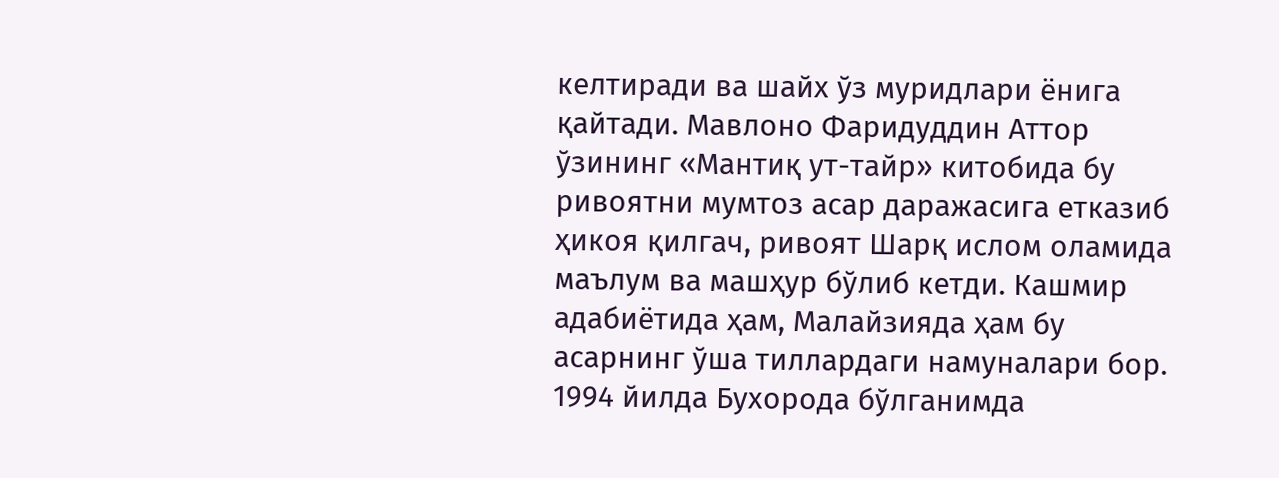келтиради ва шайх ўз муридлари ёнига қайтади. Мавлоно Фаридуддин Аттор ўзининг «Мантиқ ут-тайр» китобида бу ривоятни мумтоз асар даражасига етказиб ҳикоя қилгач, ривоят Шарқ ислом оламида маълум ва машҳур бўлиб кетди. Кашмир адабиётида ҳам, Малайзияда ҳам бу асарнинг ўша тиллардаги намуналари бор. 1994 йилда Бухорода бўлганимда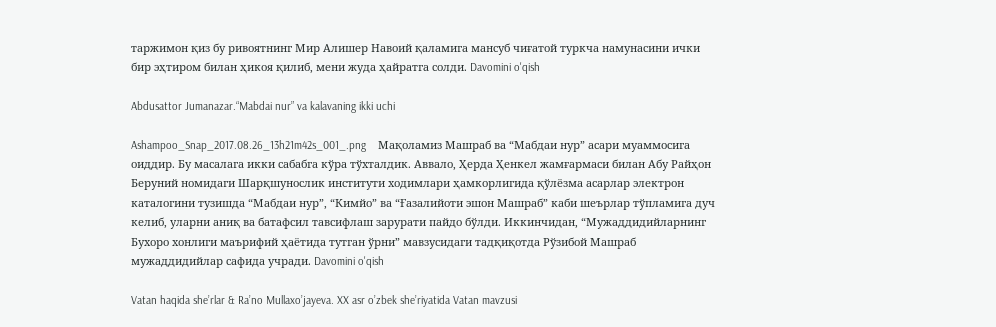таржимон қиз бу ривоятнинг Мир Алишер Навоий қаламига мансуб чиғатой туркча намунасини ички бир эҳтиром билан ҳикоя қилиб, мени жуда ҳайратга солди. Davomini o'qish

Abdusattor Jumanazar.“Mabdai nur” va kalavaning ikki uchi

Ashampoo_Snap_2017.08.26_13h21m42s_001_.png    Мақоламиз Машраб ва “Мабдаи нур” асари муаммосига оиддир. Бу масалага икки сабабга кўра тўхталдик. Аввало, Ҳерда Ҳенкел жамғармаси билан Абу Райҳон Беруний номидаги Шарқшунослик институти ходимлари ҳамкорлигида қўлёзма асарлар электрон каталогини тузишда “Мабдаи нур”, “Кимйо” ва “Ғазалийоти эшон Машраб” каби шеърлар тўпламига дуч келиб, уларни аниқ ва батафсил тавсифлаш зарурати пайдо бўлди. Иккинчидан, “Мужаддидийларнинг Бухоро хонлиги маърифий ҳаётида тутган ўрни” мавзусидаги тадқиқотда Рўзибой Машраб мужаддидийлар сафида учради. Davomini o'qish

Vatan haqida she’rlar & Ra’no Mullaxo’jayeva. XX asr o’zbek she’riyatida Vatan mavzusi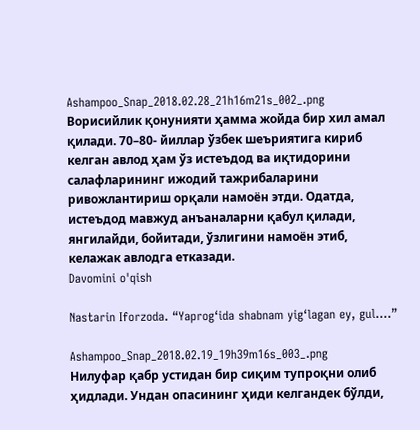Ashampoo_Snap_2018.02.28_21h16m21s_002_.png   Ворисийлик қонунияти ҳамма жойда бир хил амал қилади. 70–80- йиллар ўзбек шеъриятига кириб келган авлод ҳам ўз истеъдод ва иқтидорини салафларининг ижодий тажрибаларини ривожлантириш орқали намоён этди. Одатда, истеъдод мавжуд анъаналарни қабул қилади, янгилайди, бойитади, ўзлигини намоён этиб, келажак авлодга етказади.
Davomini o'qish

Nastarin Iforzoda. “Yaprog‘ida shabnam yig‘lagan ey, gul….”

Ashampoo_Snap_2018.02.19_19h39m16s_003_.png    Нилуфар қабр устидан бир сиқим тупроқни олиб ҳидлади. Ундан опасининг ҳиди келгандек бўлди,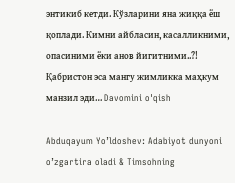энтикиб кетди. Кўзларини яна жиққа ёш қоплади. Кимни айбласин, касалликними, опасиними ёки анов йигитними..?! Қабристон эса мангу жимликка маҳкум манзил эди… Davomini o'qish

Abduqayum Yo’ldoshev: Adabiyot dunyoni o’zgartira oladi & Timsohning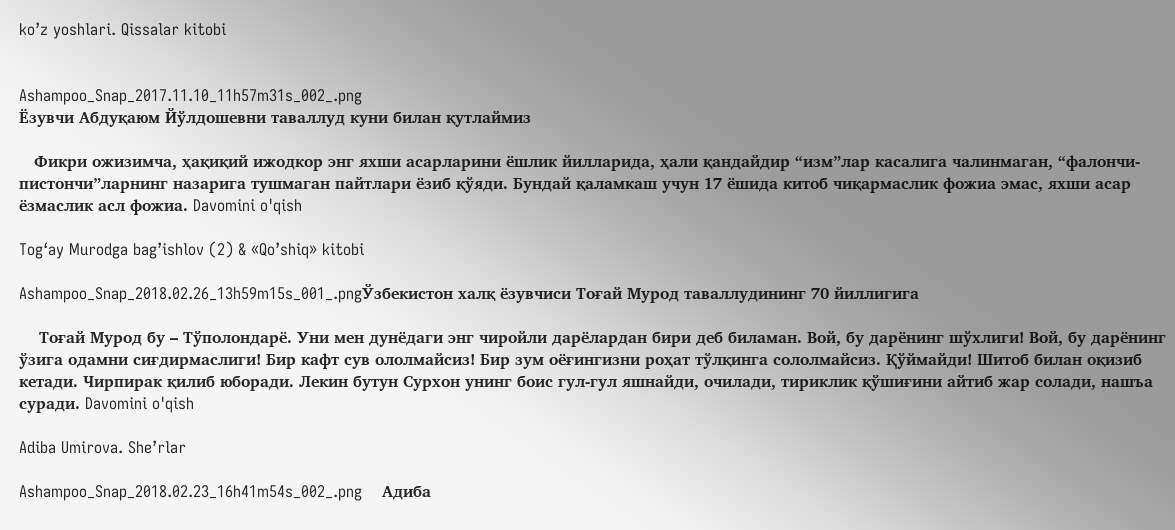ko’z yoshlari. Qissalar kitobi


Ashampoo_Snap_2017.11.10_11h57m31s_002_.png
Ёзувчи Абдуқаюм Йўлдошевни таваллуд куни билан қутлаймиз

   Фикри ожизимча, ҳақиқий ижодкор энг яхши асарларини ёшлик йилларида, ҳали қандайдир “изм”лар касалига чалинмаган, “фалончи-пистончи”ларнинг назарига тушмаган пайтлари ёзиб қўяди. Бундай қаламкаш учун 17 ёшида китоб чиқармаслик фожиа эмас, яхши асар ёзмаслик асл фожиа. Davomini o'qish

Tog‘ay Murodga bag’ishlov (2) & «Qo’shiq» kitobi

Ashampoo_Snap_2018.02.26_13h59m15s_001_.pngЎзбекистон халқ ёзувчиси Тоғай Мурод таваллудининг 70 йиллигига

    Тоғай Мурод бу – Тўполондарё. Уни мен дунёдаги энг чиройли дарёлардан бири деб биламан. Вой, бу дарёнинг шўхлиги! Вой, бу дарёнинг ўзига одамни сиғдирмаслиги! Бир кафт сув ололмайсиз! Бир зум оёғингизни роҳат тўлқинга сололмайсиз. Қўймайди! Шитоб билан оқизиб кетади. Чирпирак қилиб юборади. Лекин бутун Сурхон унинг боис гул-гул яшнайди, очилади, тириклик қўшиғини айтиб жар солади, нашъа суради. Davomini o'qish

Adiba Umirova. She’rlar

Ashampoo_Snap_2018.02.23_16h41m54s_002_.png    Адиба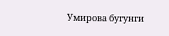Умирова бугунги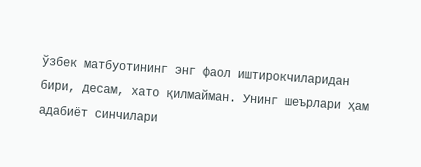ўзбек матбуотининг энг фаол иштирокчиларидан бири, десам, хато қилмайман. Унинг шеърлари ҳам адабиёт синчилари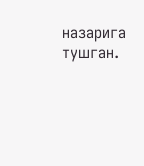назарига тушган.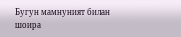Бугун мамнуният билан шоира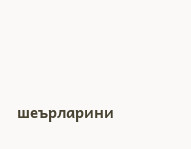шеърларини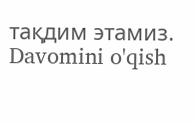тақдим этамиз. Davomini o'qish